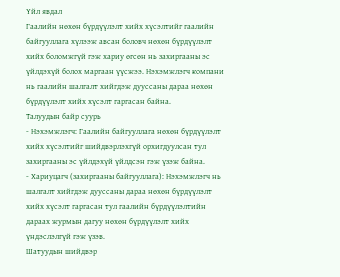Үйл явдал
Гаалийн нөхөн бүрдүүлэлт хийх хүсэлтийг гаалийн байгууллага хүлээж авсан боловч нөхөн бүрдүүлэлт хийх боломжгүй гэж хариу өгсөн нь захиргааны эс үйлдэхүй болох маргаан үүсжээ. Нэхэмжлэгч компани нь гаалийн шалгалт хийгдэж дууссаны дараа нөхөн бүрдүүлэлт хийх хүсэлт гаргасан байна.
Талуудын байр суурь
- Нэхэмжлэгч: Гаалийн байгууллага нөхөн бүрдүүлэлт хийх хүсэлтийг шийдвэрлэхгүй орхигдуулсан тул захиргааны эс үйлдэхүй үйлдсэн гэж үзэж байна.
- Хариуцагч (захиргааны байгууллага): Нэхэмжлэгч нь шалгалт хийгдэж дууссаны дараа нөхөн бүрдүүлэлт хийх хүсэлт гаргасан тул гаалийн бүрдүүлэлтийн дараах журмын дагуу нөхөн бүрдүүлэлт хийх үндэслэлгүй гэж үзэв.
Шатуудын шийдвэр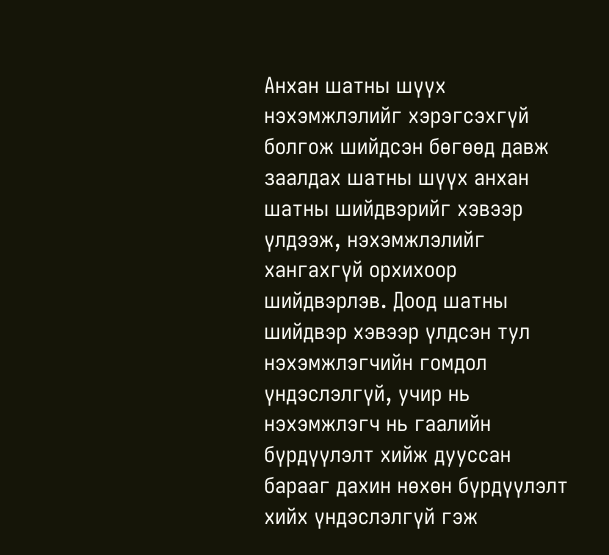Анхан шатны шүүх нэхэмжлэлийг хэрэгсэхгүй болгож шийдсэн бөгөөд давж заалдах шатны шүүх анхан шатны шийдвэрийг хэвээр үлдээж, нэхэмжлэлийг хангахгүй орхихоор шийдвэрлэв. Доод шатны шийдвэр хэвээр үлдсэн тул нэхэмжлэгчийн гомдол үндэслэлгүй, учир нь нэхэмжлэгч нь гаалийн бүрдүүлэлт хийж дууссан барааг дахин нөхөн бүрдүүлэлт хийх үндэслэлгүй гэж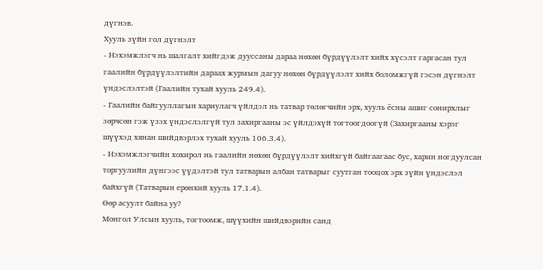дүгнэв.
Хууль зүйн гол дүгнэлт
- Нэхэмжлэгч нь шалгалт хийгдэж дууссаны дараа нөхөн бүрдүүлэлт хийх хүсэлт гаргасан тул гаалийн бүрдүүлэлтийн дараах журмын дагуу нөхөн бүрдүүлэлт хийх боломжгүй гэсэн дүгнэлт үндэслэлтэй (Гаалийн тухай хууль 249.4).
- Гаалийн байгууллагын хариулагч үйлдэл нь татвар төлөгчийн эрх, хууль ёсны ашиг сонирхлыг зөрчсөн гэж үзэх үндэслэлгүй тул захиргааны эс үйлдэхүй тогтоогдоогүй (Захиргааны хэрэг шүүхэд хянан шийдвэрлэх тухай хууль 106.3.4).
- Нэхэмжлэгчийн хохирол нь гаалийн нөхөн бүрдүүлэлт хийхгүй байгаагаас бус, харин ногдуулсан торгуулийн дүнгээс үүдэлтэй тул татварын албан татварыг суутган тооцох эрх зүйн үндэслэл байхгүй (Татварын ерөнхий хууль 17.1.4).
Өөр асуулт байна уу?
Монгол Улсын хууль, тогтоомж, шүүхийн шийдвэрийн санд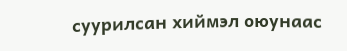суурилсан хиймэл оюунаас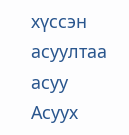хүссэн асуултаа асуу
Асуух